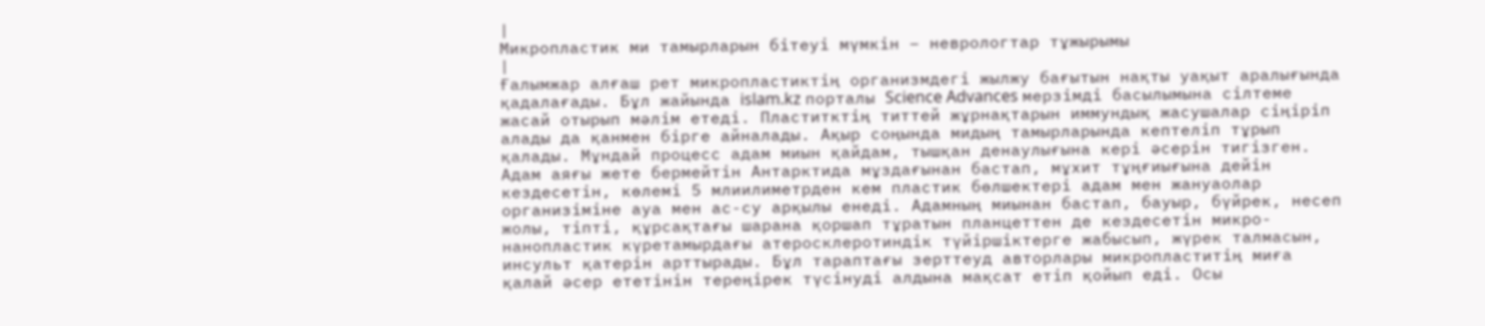|
Микропластик ми тамырларын бітеуі мүмкін – неврологтар тұжырымы
|
Ғалымжар алғаш рет микропластиктің организмдегі жылжу бағытын нақты уақыт аралығында қадалағады. Бұл жайында islam.kz порталы Science Advances мерзімді басылымына сілтеме жасай отырып мәлім етеді. Пластитктің титтей жұрнақтарын иммундық жасушалар сіңіріп алады да қанмен бірге айналады. Ақыр соңында мидың тамырларында кептеліп тұрып қалады. Мұндай процесс адам миын қайдам, тышқан денаулығына кері әсерін тигізген. Адам аяғы жете бермейтін Антарктида мұздағынан бастап, мұхит тұңғиығына дейін кездесетін, көлемі 5 млиилиметрден кем пластик бөлшектері адам мен жануаолар организіміне ауа мен ас-су арқылы енеді. Адамның миынан бастап, бауыр, бүйрек, несеп жолы, тіпті, құрсақтағы шарана қоршап тұратын планцеттен де кездесетін микро-нанопластик күретамырдағы атеросклеротиндік түйіршіктерге жабысып, жүрек талмасын, инсульт қатерін арттырады. Бұл тараптағы зерттеуд авторлары микропластитің миға қалай әсер ететінін тереңірек түсінуді алдына мақсат етіп қойып еді. Осы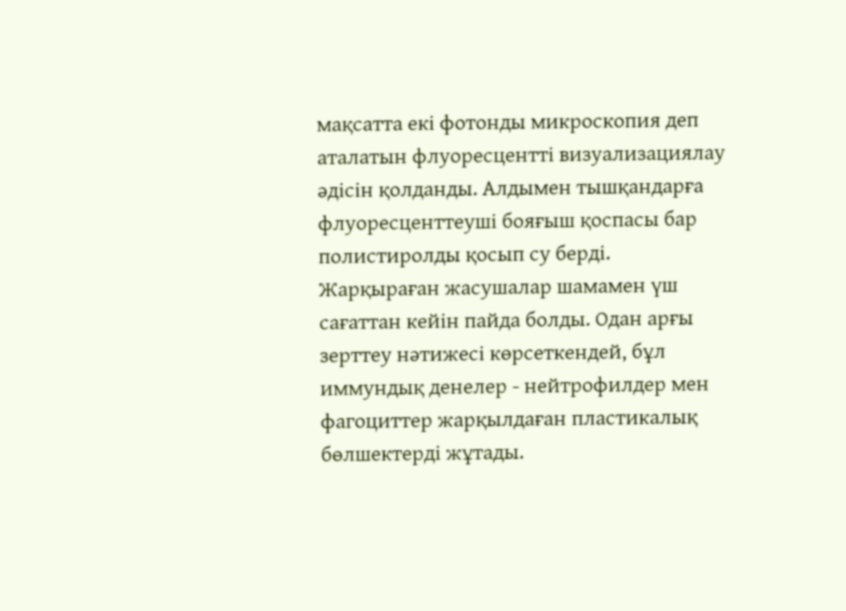мақсатта екі фотонды микроскопия деп аталатын флуоресцентті визуализациялау әдісін қолданды. Алдымен тышқандарға флуоресценттеуші бояғыш қоспасы бар полистиролды қосып су берді. Жарқыраған жасушалар шамамен үш сағаттан кейін пайда болды. Одан арғы зерттеу нәтижесі көрсеткендей, бұл иммундық денелер - нейтрофилдер мен фагоциттер жарқылдаған пластикалық бөлшектерді жұтады.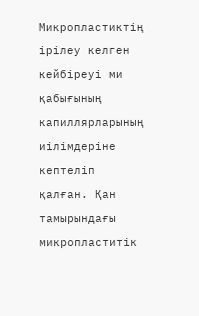Микропластиктің ірілеу келген кейбіреуі ми қабығының капиллярларының иілімдеріне кептеліп қалған. Қан тамырындағы микропластитік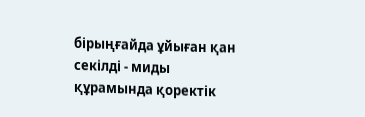бірыңғайда ұйыған қан секілді - миды құрамында қоректік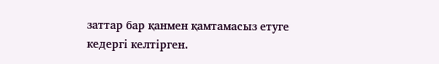заттар бар қанмен қамтамасыз етуге кедергі келтірген.